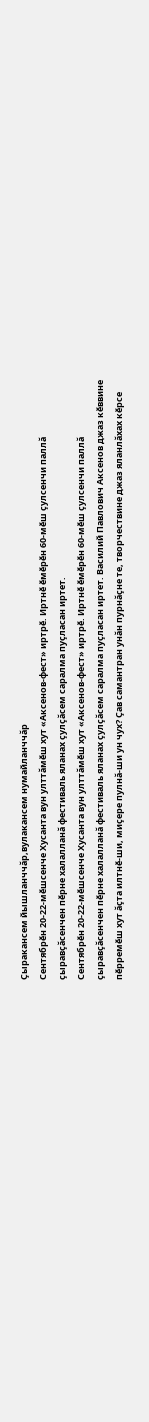Çыракансем йышланччăр,вулакансем нумайланччăр
Сентябрӗн 20-22-мӗшсенче Хусанта вун улттăмӗш хут «Аксенов-фест» иртрӗ. Иртнӗ ӗмӗрӗн 60-мӗш çулсенчи паллă çыравçăсенчен пӗрне халалланă фестиваль яланах çулçăсем саралма пуçласан иртет.
Сентябрӗн 20-22-мӗшсенче Хусанта вун улттăмӗш хут «Аксенов-фест» иртрӗ. Иртнӗ ӗмӗрӗн 60-мӗш çулсенчи паллă çыравçăсенчен пӗрне халалланă фестиваль яланах çулçăсем саралма пуçласан иртет. Василий Павлович Аксенов джаз кӗввине пӗрремӗш хут ăçта илтнӗ-ши, миçере пулнă-ши ун чух? Çав самантран унăн пурнăçне те, творчествине джаз яланлăхах кӗрсе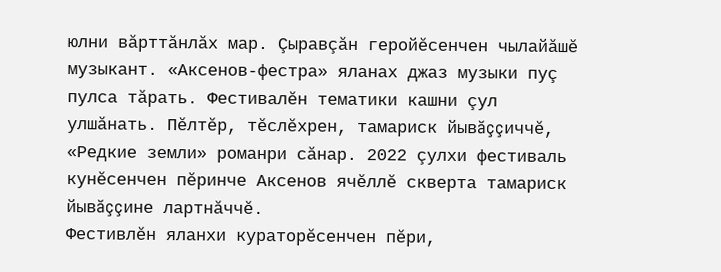юлни вăрттăнлăх мар. Çыравçăн геройӗсенчен чылайăшӗ музыкант. «Аксенов-фестра» яланах джаз музыки пуç пулса тăрать. Фестивалӗн тематики кашни çул улшăнать. Пӗлтӗр, тӗслӗхрен, тамариск йывăççиччӗ, «Редкие земли» романри сăнар. 2022 çулхи фестиваль кунӗсенчен пӗринче Аксенов ячӗллӗ скверта тамариск йывăççине лартнăччӗ.
Фестивлӗн яланхи кураторӗсенчен пӗри,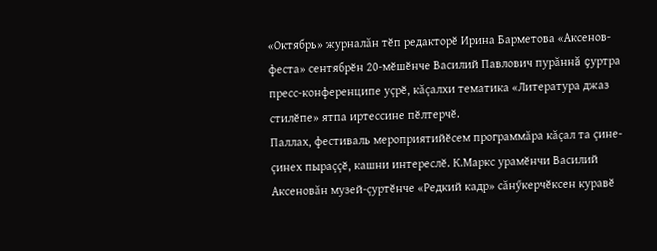«Октябрь» журналăн тӗп редакторӗ Ирина Барметова «Аксенов-феста» сентябрӗн 20-мӗшӗнче Василий Павлович пурăннă çуртра пресс-конференципе уçрӗ, кăçалхи тематика «Литература джаз стилӗпе» ятпа иртессине пӗлтерчӗ.
Паллах, фестиваль мероприятийӗсем программăра кăçал та çине-çинех пыраççӗ, кашни интереслӗ. К.Маркс урамӗнчи Василий Аксеновăн музей-çуртӗнче «Редкий кадр» сăнӳкерчӗксен куравӗ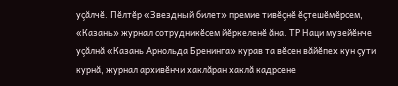уçăлчӗ. Пӗлтӗр «Звездный билет» премие тивӗçнӗ ӗçтешӗмӗрсем, «Казань» журнал сотрудникӗсем йӗркеленӗ ăна. ТР Наци музейӗнче уçăлнă «Казань Арнольда Бренинга» курав та вӗсен вăйӗпех кун çути курнă, журнал архивӗнчи хаклăран хаклă кадрсене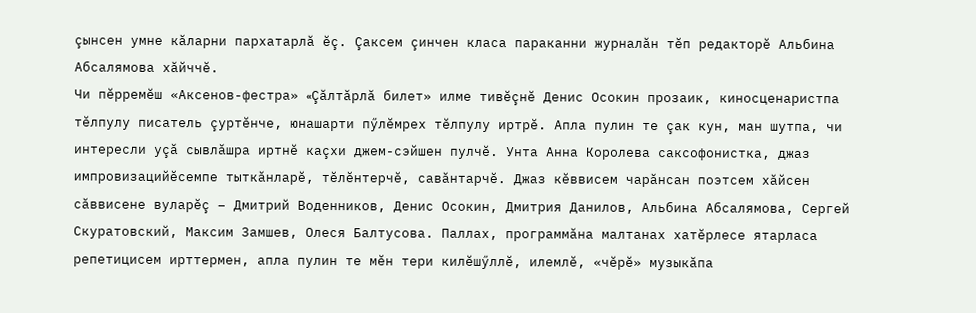çынсен умне кăларни пархатарлă ӗç. Çаксем çинчен класа параканни журналăн тӗп редакторӗ Альбина Абсалямова хăйччӗ.
Чи пӗрремӗш «Аксенов-фестра» «Çăлтăрлă билет» илме тивӗçнӗ Денис Осокин прозаик, киносценаристпа тӗлпулу писатель çуртӗнче, юнашарти пӳлӗмрех тӗлпулу иртрӗ. Апла пулин те çак кун, ман шутпа, чи интересли уçă сывлăшра иртнӗ каçхи джем-сэйшен пулчӗ. Унта Анна Королева саксофонистка, джаз импровизацийӗсемпе тыткăнларӗ, тӗлӗнтерчӗ, савăнтарчӗ. Джаз кӗввисем чарăнсан поэтсем хăйсен сăввисене вуларӗç – Дмитрий Воденников, Денис Осокин, Дмитрия Данилов, Альбина Абсалямова, Сергей Скуратовский, Максим Замшев, Олеся Балтусова. Паллах, программăна малтанах хатӗрлесе ятарласа репетицисем ирттермен, апла пулин те мӗн тери килӗшӳллӗ, илемлӗ, «чӗрӗ» музыкăпа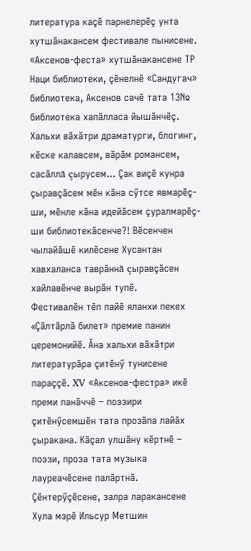литература каçӗ парнелерӗç унта хутшăнакансем фестивале пынисене.
«Аксенов-феста» хутшăнакансене ТР Наци библиотеки, çӗнелнӗ «Сандугач» библиотека, Аксенов сачӗ тата 13№ библиотека хапăлласа йышăнчӗç. Хальхи вăхăтри драматурги, блогинг, кӗске калавсем, вăрăм романсем, сасăллă çырусем... Çак виçӗ кунра çыравçăсем мӗн кăна сӳтсе явмарӗç-ши, мӗнле кăна идейăсем çуралмарӗç-ши библиотекăсенче?! Вӗсенчен чылайăшӗ килӗсене Хусантан хавхаланса таврăннă çыравçăсен хайлавӗнче вырăн тупӗ.
Фестивалӗн тӗп пайӗ яланхи пекех «Çăлтăрлă билет» премие панин церемонийӗ. Ăна хальхи вăхăтри литературăра çитӗнӳ тунисене параççӗ. XV «Аксенов-фестра» икӗ преми панăччӗ – поэзири çитӗнӳсемшӗн тата прозăпа лайăх çыракана. Кăçал улшăну кӗртнӗ – поэзи, проза тата музыка лауреачӗсене палăртнă.
Çӗнтерӳçӗсене, залра ларакансене Хула мэрӗ Ильсур Метшин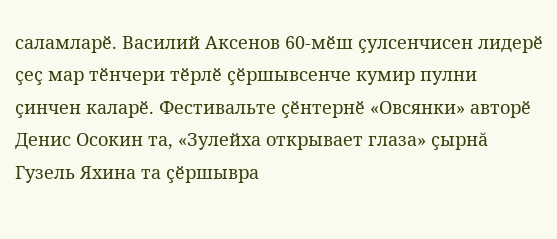саламларӗ. Василий Аксенов 60-мӗш çулсенчисен лидерӗ çеç мар тӗнчери тӗрлӗ çӗршывсенче кумир пулни çинчен каларӗ. Фестивальте çӗнтернӗ «Овсянки» авторӗ Денис Осокин та, «Зулейха открывает глаза» çырнă Гузель Яхина та çӗршывра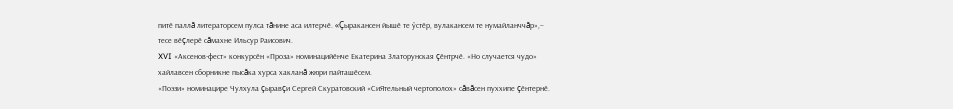питӗ паллă литераторсем пулса тăнине аса илтерчӗ. «Çыракансен йышӗ те ӳстӗр, вулакансем те нумайланччăр»,– тесе вӗçлерӗ сăмахне Ильсур Раисович.
XVI «Аксенов-фест» конкурсӗн «Проза» номинацийӗнче Екатерина Златорунская çӗнтрчӗ. «Но случается чудо» хайлавсен сборникне пысăка хурса хакланă жюри пайташӗсем.
«Поэзи» номинацире Чулхула çыравçи Сергей Скуратовский «СиЯтельный чертополох» сăвăсен пуххипе çӗнтернӗ.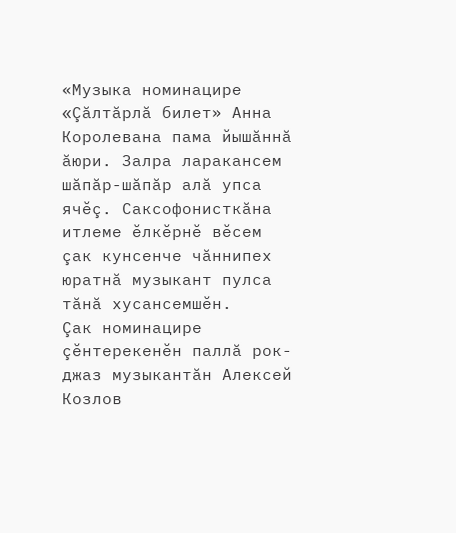«Музыка номинацире «Çăлтăрлă билет» Анна Королевана пама йышăннă ăюри. Залра ларакансем шăпăр-шăпăр алă упса ячӗç. Саксофонисткăна итлеме ӗлкӗрнӗ вӗсем çак кунсенче чăннипех юратнă музыкант пулса тăнă хусансемшӗн.
Çак номинацире çӗнтерекенӗн паллă рок-джаз музыкантăн Алексей Козлов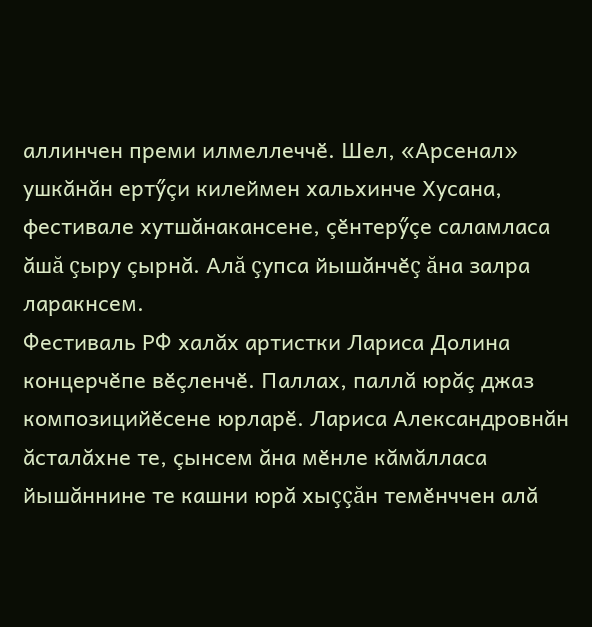аллинчен преми илмеллеччӗ. Шел, «Арсенал» ушкăнăн ертӳçи килеймен хальхинче Хусана, фестивале хутшăнакансене, çӗнтерӳçе саламласа ăшă çыру çырнă. Алă çупса йышăнчӗç ăна залра ларакнсем.
Фестиваль РФ халăх артистки Лариса Долина концерчӗпе вӗçленчӗ. Паллах, паллă юрăç джаз композицийӗсене юрларӗ. Лариса Александровнăн ăсталăхне те, çынсем ăна мӗнле кăмăлласа йышăннине те кашни юрă хыççăн темӗнччен алă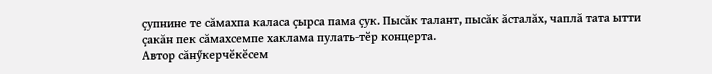çупнине те сăмахпа каласа çырса пама çук. Пысăк талант, пысăк ăсталăх, чаплă тата ытти çакăн пек сăмахсемпе хаклама пулать-тӗр концерта.
Автор сăнӳкерчӗкӗсем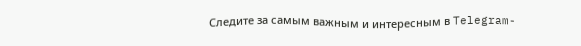Следите за самым важным и интересным в Telegram-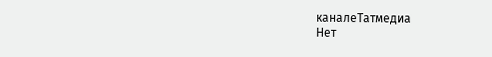каналеТатмедиа
Нет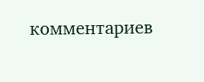комментариев